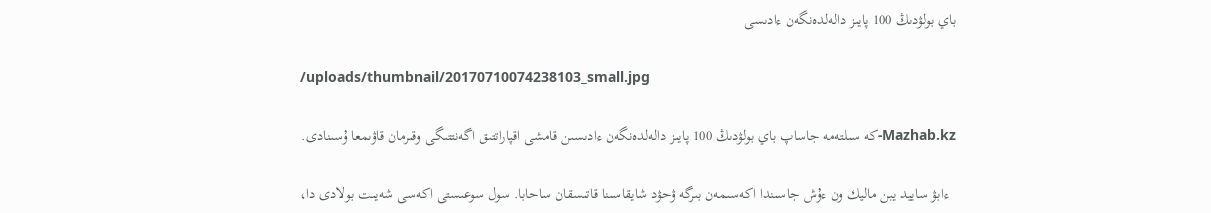باي بولۋدىڭ 100 پايىز دالەلدەنگەن ءادىسى

/uploads/thumbnail/20170710074238103_small.jpg

Mazhab.kz-كە سىلتەمە جاساپ باي بولۋدىڭ 100 پايىز دالەلدەنگەن ءادىسىن قامشى اقپاراتتىق اگەنتتىگى وقىرمان قاۋىمعا ۇسىنادى.

  ءابۋ ساييد يبن ماليك ون ءۇش جاسىندا اكەسىمەن بىرگە ۋحۋد شايقاسىنا قاتىسقان ساحابا. سول سوعىستى اكەسى شەيىت بولادى دا،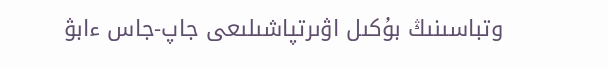وتباسىنىڭ بۇكىل اۋىرتپاشىلىعى جاپ-جاس ءابۋ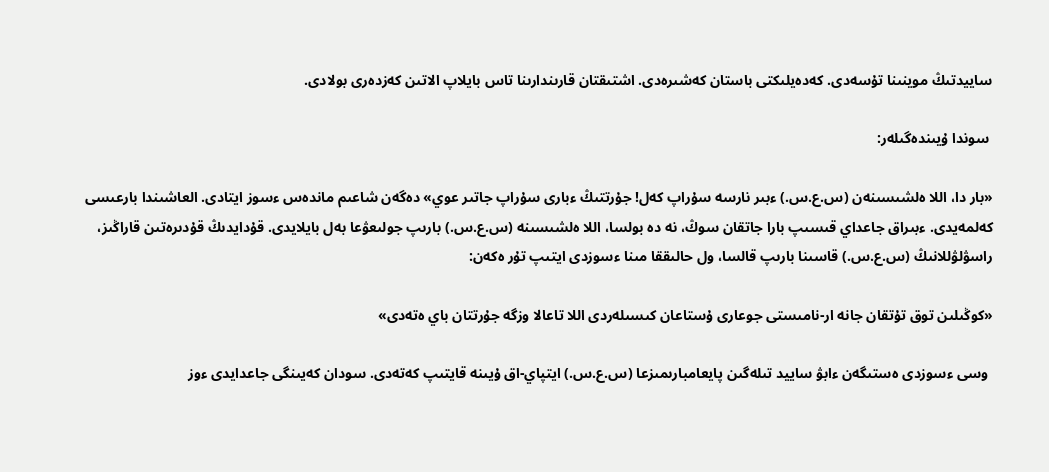ساييدتىڭ موينىنا تۇسەدى. كەدەيلىكتى باستان كەشىرەدى. اشتىقتان قارىندارىنا تاس بايلاپ الاتىن كەزدەرى بولادى.

 سوندا ۇيىندەگىلەر:

«بار دا، اللا ەلشىسىنەن (س.ع.س.) ءبىر نارسە سۇراپ كەل! جۇرتتىڭ ءبارى سۇراپ جاتىر عوي» دەگەن شاعىم ماندەس ءسوز ايتادى. العاشىندا بارعىسى كەلمەيدى. ءبىراق جاعداي قىسىپ بارا جاتقان سوڭ، نە دە بولسا، اللا ەلشىسىنە (س.ع.س.) بارىپ جولىعۋعا بەل بايلايدى. قۇدايدىڭ قۇدىرەتىن قاراڭىز، راسۋلۋللانىڭ (س.ع.س.) قاسىنا بارىپ قالسا، ول حالىققا مىنا ءسوزدى ايتىپ تۇر ەكەن:

«كوڭىلىن توق تۇتقان جانە ار-نامىستى جوعارى ۇستاعان كىسىلەردى اللا تاعالا وزگە جۇرتتان باي ەتەدى»

 وسى ءسوزدى ەستىگەن ءابۋ ساييد تىلەگىن پايعامبارىمىزعا (س.ع.س.) ايتپاي-اق ۇيىنە قايتىپ كەتەدى. سودان كەيىنگى جاعدايدى ءوز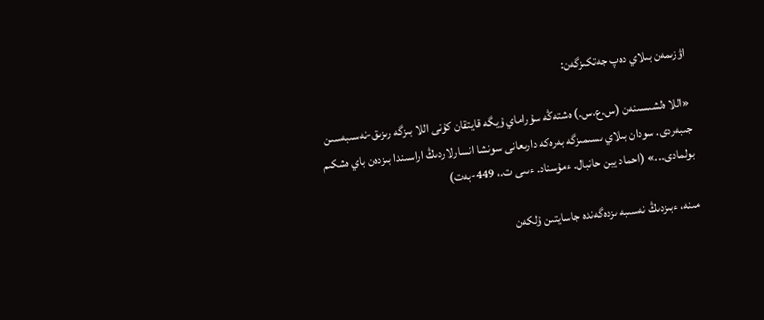اۋزىمەن بىلاي دەپ جەتكىزگەن:

«اللا ەلشىسىنەن (س.ع.س.) ەشتەڭە سۇراماي ۇيگە قايتقان كۇنى اللا بىزگە رىزىق-نەسىبەسىن جىبەردى. سودان بىلاي ىسىمىزگە بەرەكە دارىعانى سونشا انسارلاردىڭ اراسىندا بىزدەن باي ەشكىم بولمادى...» (احماد يبن حانبال. ءمۇسناد. ءىىى ت.، 449-بەت)

مىنە، ءبىزدىڭ نەسىبە ىزدەگەندە جاسايتىن ۇلكەن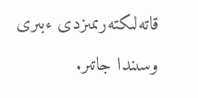قاتەلىكتەرىمىزدى ءبىرى وسىندا جاتىر.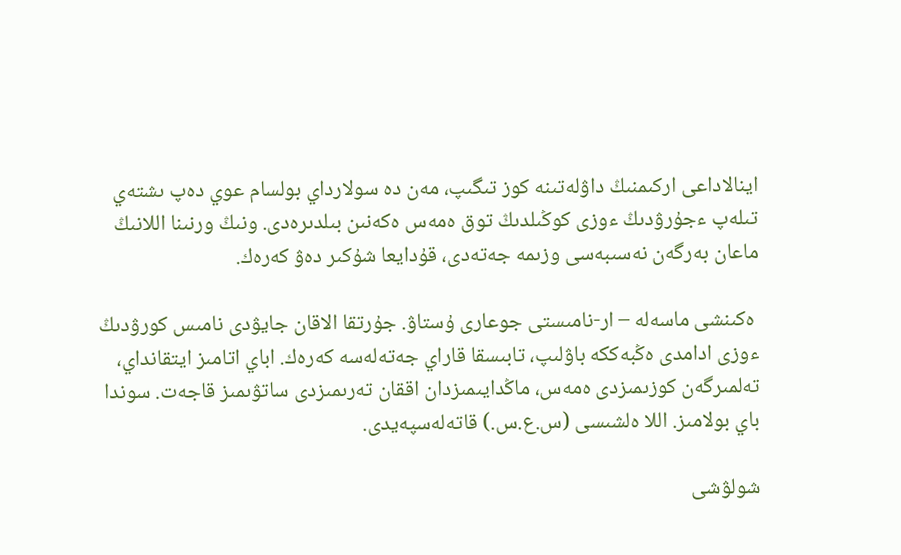اينالاداعى اركىمنىڭ داۋلەتىنە كوز تىگىپ، مەن دە سولارداي بولسام عوي دەپ ىشتەي تىلەپ ءجۇرۋدىڭ ءوزى كوڭىلدىڭ توق ەمەس ەكەنىن بىلدىرەدى. ونىڭ ورنىنا اللانىڭ ماعان بەرگەن نەسىبەسى وزىمە جەتەدى، قۇدايعا شۇكىر دەۋ كەرەك.

 ەكىنشى ماسەلە – ار-نامىستى جوعارى ۇستاۋ. جۇرتقا الاقان جايۋدى نامىس كورۋدىڭ ءوزى ادامدى ەڭبەككە باۋلىپ، تابىسقا قاراي جەتەلەسە كەرەك. اباي اتامىز ايتقانداي، تەلمىرگەن كوزىمىزدى ەمەس، ماڭدايىمىزدان اققان تەرىمىزدى ساتۋىمىز قاجەت. سوندا باي بولامىز. اللا ەلشىسى (س.ع.س.) قاتەلەسپەيدى.

شولۋشى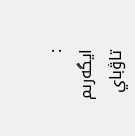: ايگەرىم تاۋباي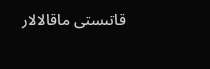قاتىستى ماقالالار